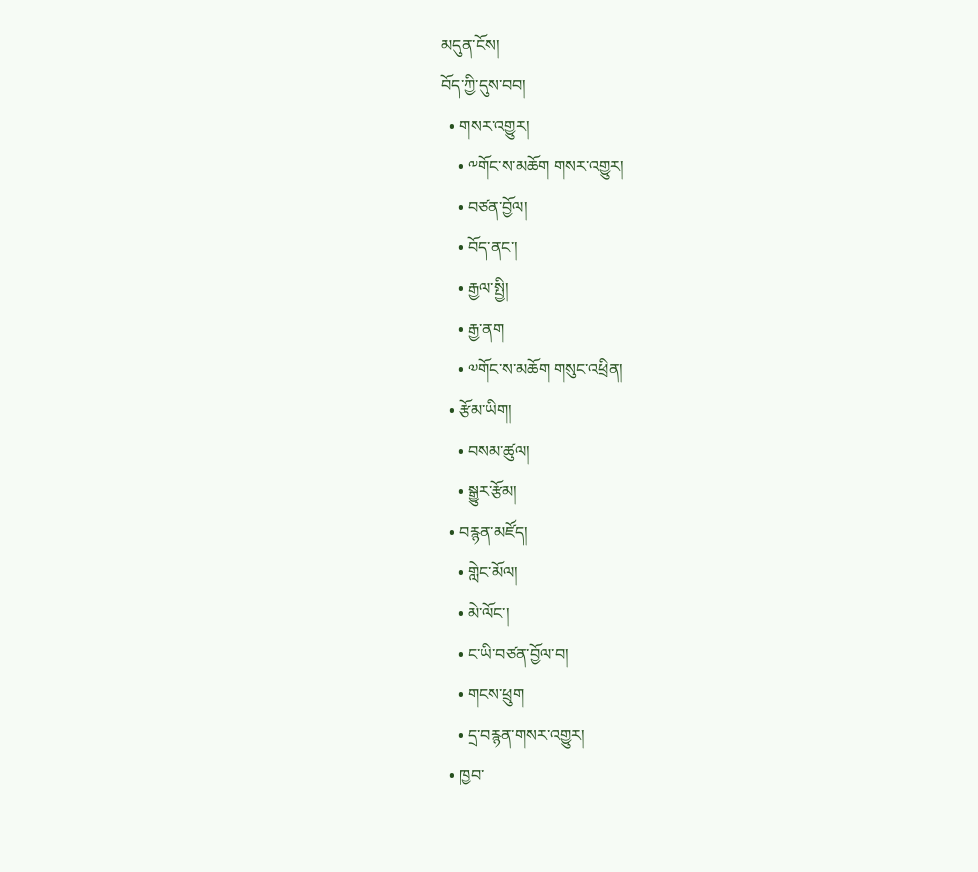མདུན་ངོས།
བོད་ཀྱི་དུས་བབ།
  • གསར་འགྱུར།
    • ༸གོང་ས་མཆོག གསར་འགྱུར།
    • བཙན་བྱོལ།
    • བོད་ནང་།
    • རྒྱལ་སྤྱི།
    • རྒྱ་ནག
    • ༧གོང་ས་མཆོག གསུང་འཕྲིན།
  • རྩོམ་ཡིག།
    • བསམ་ཚུལ།
    • སྒྱུར་རྩོམ།
  • བརྙན་མཛོད།
    • གླེང་མོལ།
    • མེ་ལོང་།
    • ང་ཡི་བཙན་བྱོལ་བ།
    • གངས་ཕྲུག
    • དྲ་བརྙན་གསར་འགྱུར།
  • ཁྱབ་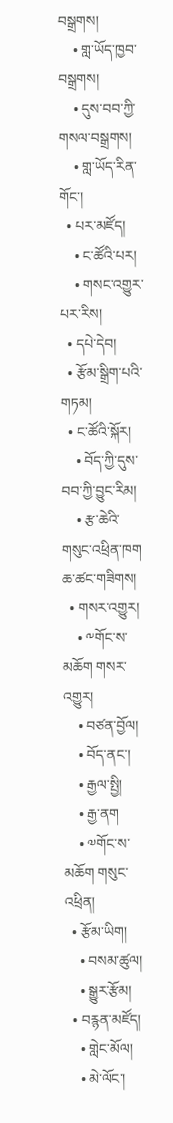བསྒྲགས།
    • གླ་ཡོད་ཁྱབ་བསྒྲགས།
    • དུས་བབ་ཀྱི་གསལ་བསྒྲགས།
    • གླ་ཡོད་རིན་གོང་།
  • པར་མཛོད།
    • ང་ཚོའི་པར།
    • གསང་འགྱུར་པར་རིས།
  • དཔེ་དེབ།
  • རྩོམ་སྒྲིག་པའི་གཏམ།
  • ང་ཚོའི་སྐོར།
    • བོད་ཀྱི་དུས་བབ་ཀྱི་བྱུང་རིམ།
    • རྩ་ཆེའི་གསུང་འཕྲིན་ཁག
ཆ་ཚང་གཟིགས།
  • གསར་འགྱུར།
    • ༸གོང་ས་མཆོག གསར་འགྱུར།
    • བཙན་བྱོལ།
    • བོད་ནང་།
    • རྒྱལ་སྤྱི།
    • རྒྱ་ནག
    • ༧གོང་ས་མཆོག གསུང་འཕྲིན།
  • རྩོམ་ཡིག།
    • བསམ་ཚུལ།
    • སྒྱུར་རྩོམ།
  • བརྙན་མཛོད།
    • གླེང་མོལ།
    • མེ་ལོང་།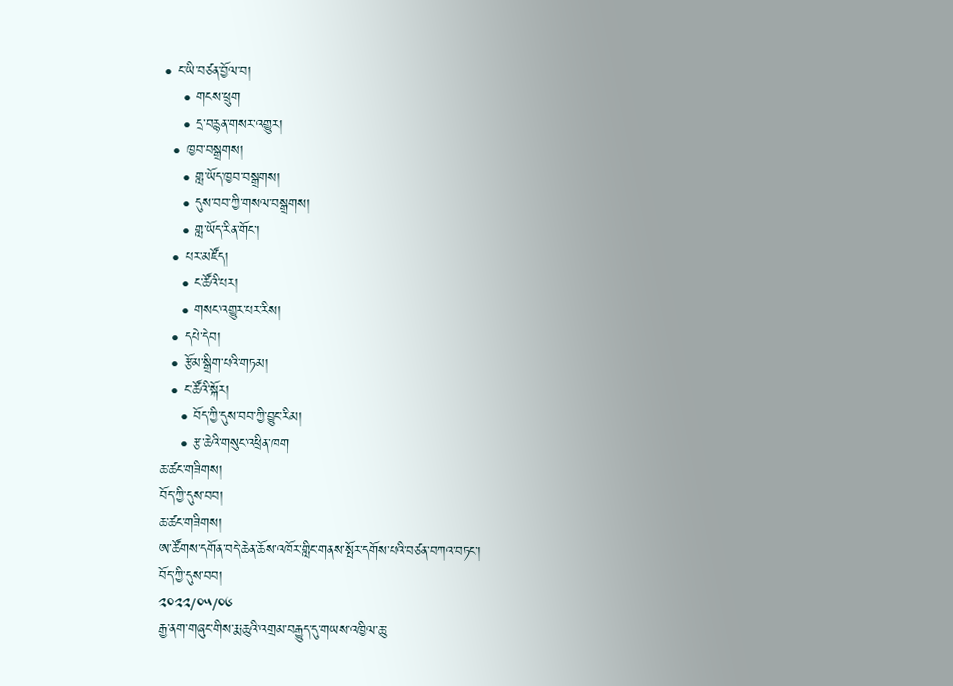• ང་ཡི་བཙན་བྱོལ་བ།
    • གངས་ཕྲུག
    • དྲ་བརྙན་གསར་འགྱུར།
  • ཁྱབ་བསྒྲགས།
    • གླ་ཡོད་ཁྱབ་བསྒྲགས།
    • དུས་བབ་ཀྱི་གསལ་བསྒྲགས།
    • གླ་ཡོད་རིན་གོང་།
  • པར་མཛོད།
    • ང་ཚོའི་པར།
    • གསང་འགྱུར་པར་རིས།
  • དཔེ་དེབ།
  • རྩོམ་སྒྲིག་པའི་གཏམ།
  • ང་ཚོའི་སྐོར།
    • བོད་ཀྱི་དུས་བབ་ཀྱི་བྱུང་རིམ།
    • རྩ་ཆེའི་གསུང་འཕྲིན་ཁག
ཆ་ཚང་གཟིགས།
བོད་ཀྱི་དུས་བབ།
ཆ་ཚང་གཟིགས།
ཨ་ཚོགས་དགོན་བདེ་ཆེན་ཆོས་འཁོར་གླིང་གནས་སྤོར་དགོས་པའི་བཙན་བཀའ་བཏང་།
བོད་ཀྱི་དུས་བབ།
༢༠༢༢/༠༥/༠༦
རྒྱ་ནག་གཞུང་གིས་རྨ་ཆུའི་འགྲམ་བརྒྱུད་དུ་གཡས་འཁྱིལ་ཆུ་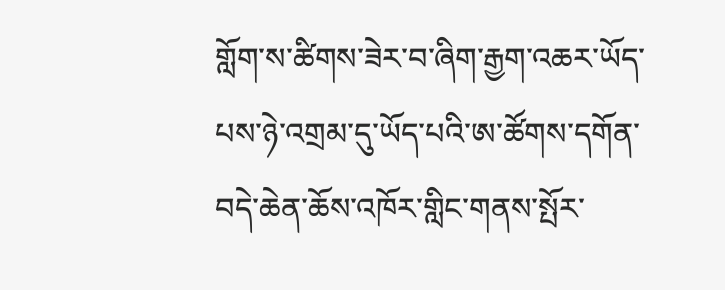གློག་ས་ཚིགས་ཟེར་བ་ཞིག་རྒྱག་འཆར་ཡོད་པས་ཉེ་འགྲམ་དུ་ཡོད་པའི་ཨ་ཚོགས་དགོན་བདེ་ཆེན་ཆོས་འཁོར་གླིང་གནས་སྤོར་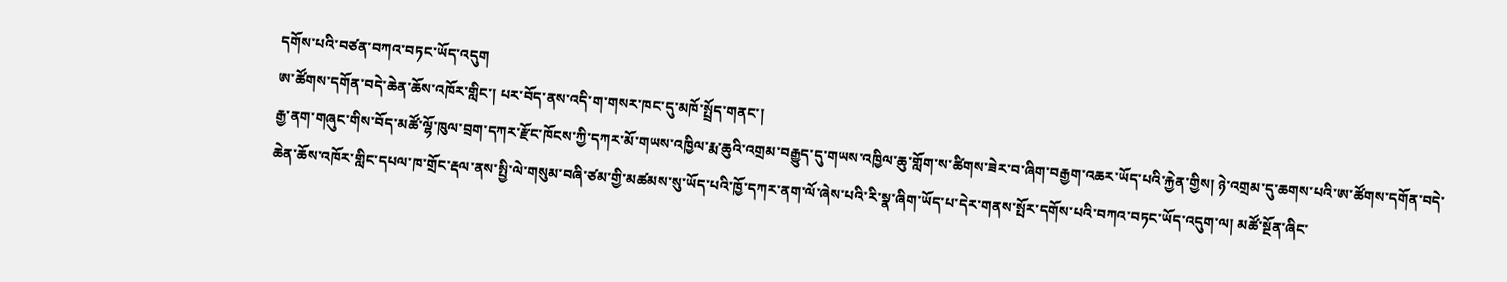དགོས་པའི་བཙན་བཀའ་བཏང་ཡོད་འདུག
ཨ་ཚོགས་དགོན་བདེ་ཆེན་ཆོས་འཁོར་གླིང་། པར་བོད་ནས་འདི་ག་གསར་ཁང་དུ་མཁོ་སྤྲོད་གནང་།
རྒྱ་ནག་གཞུང་གིས་བོད་མཚོ་ལྷོ་ཁུལ་བྲག་དཀར་རྫོང་ཁོངས་ཀྱི་དཀར་མོ་གཡས་འཁྱིལ་རྨ་ཆུའི་འགྲམ་བརྒྱུད་དུ་གཡས་འཁྱིལ་ཆུ་གློག་ས་ཚིགས་ཟེར་བ་ཞིག་བརྒྱག་འཆར་ཡོད་པའི་རྐྱེན་གྱིས། ཉེ་འགྲམ་དུ་ཆགས་པའི་ཨ་ཚོགས་དགོན་བདེ་ཆེན་ཆོས་འཁོར་གླིང་དཔལ་ཁ་གྲོང་རྡལ་ནས་སྤྱི་ལེ་གསུམ་བཞི་ཙམ་གྱི་མཚམས་སུ་ཡོད་པའི་ཁྱོ་དཀར་ནག་ལོ་ཞེས་པའི་རི་སྣ་ཞིག་ཡོད་པ་དེར་གནས་སྤོར་དགོས་པའི་བཀའ་བཏང་ཡོད་འདུག་ལ། མཚོ་སྔོན་ཞིང་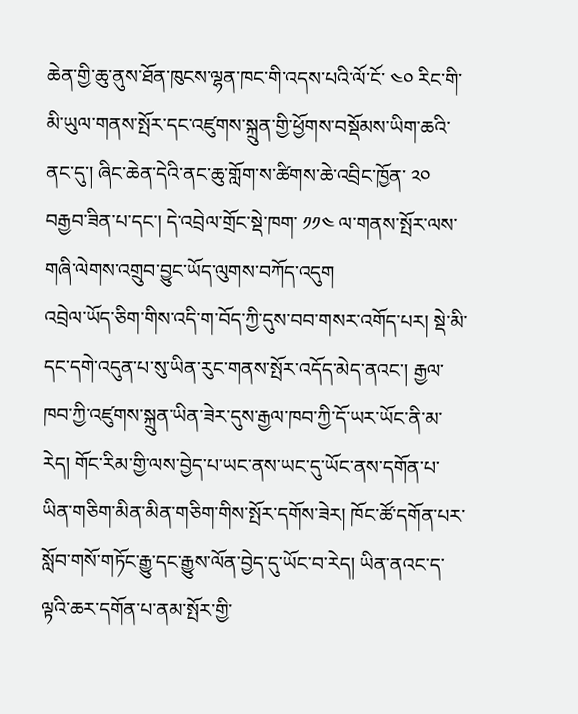ཆེན་གྱི་ཆུ་ནུས་ཐོན་ཁུངས་ལྷན་ཁང་གི་འདས་པའི་ལོ་ངོ་ ༤༠ རིང་གི་མི་ཡུལ་གནས་སྤོར་དང་འཛུགས་སྐྲུན་གྱི་ཕྱོགས་བསྡོམས་ཡིག་ཆའི་ནང་དུ་། ཞིང་ཆེན་དེའི་ནང་ཆུ་གློག་ས་ཚིགས་ཆེ་འབྲིང་ཁྱོན་ ༢༠ བརྒྱབ་ཟིན་པ་དང་། དེ་འབྲེལ་གྲོང་སྡེ་ཁག་ ༡༡༤ ལ་གནས་སྤོར་ལས་གཞི་ལེགས་འགྲུབ་བྱུང་ཡོད་ལུགས་བཀོད་འདུག
འབྲེལ་ཡོད་ཅིག་གིས་འདི་ག་བོད་ཀྱི་དུས་བབ་གསར་འགོད་པར། སྡེ་མི་དང་དགེ་འདུན་པ་སུ་ཡིན་རུང་གནས་སྤོར་འདོད་མེད་ནའང་། རྒྱལ་ཁབ་ཀྱི་འཛུགས་སྐྲུན་ཡིན་ཟེར་དུས་རྒྱལ་ཁབ་ཀྱི་དོ་ཡར་ཡོང་ནི་མ་རེད། གོང་རིམ་གྱི་ལས་བྱེད་པ་ཡང་ནས་ཡང་དུ་ཡོང་ནས་དགོན་པ་ཡིན་གཅིག་མིན་མིན་གཅིག་གིས་སྤོར་དགོས་ཟེར། ཁོང་ཚོ་དགོན་པར་སློབ་གསོ་གཏོང་རྒྱུ་དང་རྒྱུས་ལོན་བྱེད་དུ་ཡོང་བ་རེད། ཡིན་ནའང་ད་ལྟའི་ཆར་དགོན་པ་ནམ་སྤོར་གྱི་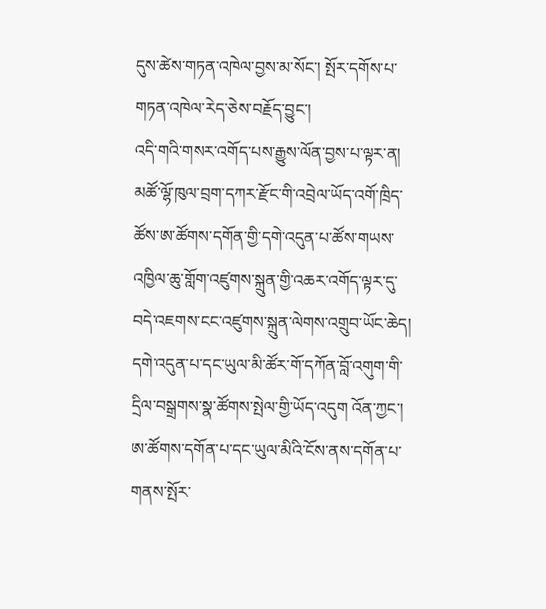དུས་ཚེས་གཏན་འཁེལ་བྱས་མ་སོང་། སྤོར་དགོས་པ་གཏན་འཁེལ་རེད་ཅེས་བརྗོད་བྱུང་།
འདི་གའི་གསར་འགོད་པས་རྒྱུས་ལོན་བྱས་པ་ལྟར་ན། མཚོ་ལྷོ་ཁུལ་བྲག་དཀར་རྫོང་གི་འབྲེལ་ཡོད་འགོ་ཁྲིད་ཚོས་ཨ་ཚོགས་དགོན་གྱི་དགེ་འདུན་པ་ཚོས་གཡས་འཁྱིལ་ཆུ་གློག་འཛུགས་སྐྲུན་གྱི་འཆར་འགོད་ལྟར་དུ་བདེ་འཇགས་ངང་འཛུགས་སྐྲུན་ལེགས་འགྲུབ་ཡོང་ཆེད། དགེ་འདུན་པ་དང་ཡུལ་མི་ཚོར་གོ་དཀོན་བློ་འགུག་གི་དྲིལ་བསྒྲགས་སྣ་ཚོགས་སྤེལ་གྱི་ཡོད་འདུག འོན་ཀྱང་། ཨ་ཚོགས་དགོན་པ་དང་ཡུལ་མིའི་ངོས་ནས་དགོན་པ་གནས་སྤོར་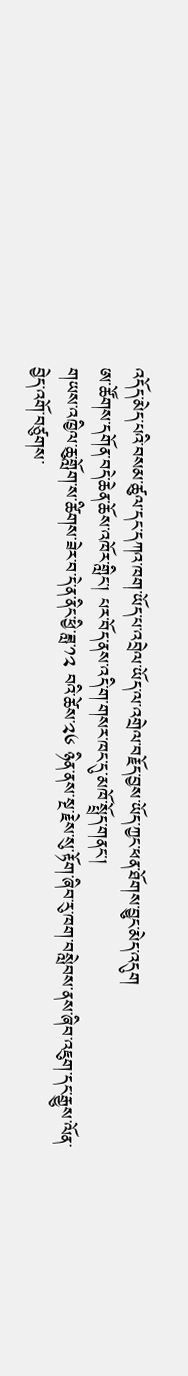འདོད་མེད་པའི་བསམ་ཚུལ་དང་དཀའ་ཁག་ཡོད་པ་འབྲེལ་ཡོད་ལ་འགྲེལ་བརྗོད་བྱས་ཡོད་ཀྱང་ཕན་ཐོགས་བྱུང་མེད་འདུག
ཨ་ཚོགས་དགོན་བདེ་ཆེན་ཆོས་འཁོར་གླིང་། པར་བོད་ནས་འདི་ག་གསར་ཁང་དུ་མཁོ་སྤྲོད་གནང་།
གཡས་འཁྱིལ་ཆུ་གློག་ས་ཚིགས་ཟེར་བ་དེ་ན་ནིང་ཕྱི་ཟླ་༡༢ བའི་ཚེས་༢༦ ཉིན་ནས་སྔ་རྗེས་སུ་རྟོག་ཞིབ་རུ་ཁག་བསླེབས་ནས་ཞིབ་འཇུག་དང་རྒྱུས་ལོན་བྱེད་འགོ་བཙུགས་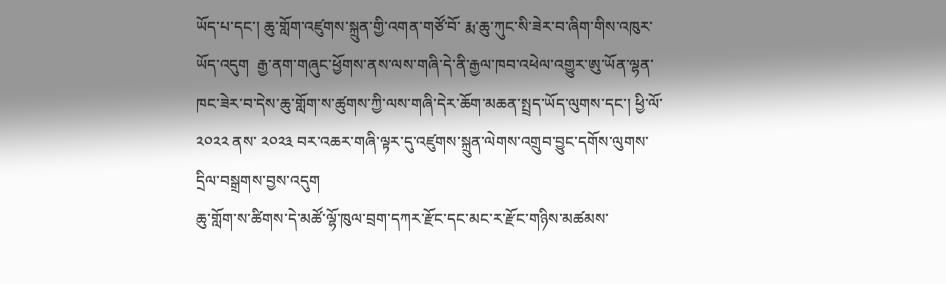ཡོད་པ་དང་། ཆུ་གློག་འཛུགས་སྐྲུན་གྱི་འགན་གཙོ་བོ་ རྨ་ཆུ་ཀུང་སི་ཟེར་བ་ཞིག་གིས་འཁུར་ཡོད་འདུག  རྒྱ་ནག་གཞུང་ཕྱོགས་ནས་ལས་གཞི་དེ་ནི་རྒྱལ་ཁབ་འཕེལ་འགྱུར་ཨུ་ཡོན་ལྷན་ཁང་ཟེར་བ་དེས་ཆུ་གློག་ས་ཚུགས་ཀྱི་ལས་གཞི་དེར་ཆོག་མཆན་སྤྲད་ཡོད་ལུགས་དང་། ཕྱི་ལོ་༢༠༢༢ ནས་ ༢༠༢༣ བར་འཆར་གཞི་ལྟར་དུ་འཛུགས་སྐྲུན་ལེགས་འགྲུབ་བྱུང་དགོས་ལུགས་དྲིལ་བསྒྲགས་བྱས་འདུག
ཆུ་གློག་ས་ཚིགས་དེ་མཚོ་ལྷོ་ཁུལ་བྲག་དཀར་རྫོང་དང་མང་ར་རྫོང་གཉིས་མཚམས་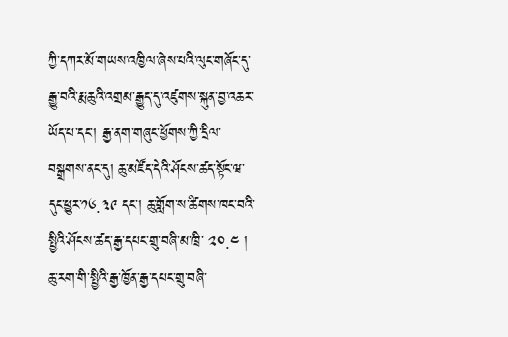ཀྱི་དཀར་མོ་གཡས་འཁྱིལ་ཞེས་པའི་ལུང་གཞོང་དུ་རྒྱུ་བའི་རྨ་ཆུའི་འགྲམ་རྒྱུད་དུ་འཛུགས་སྐུན་བྱ་འཆར་ཡོད་པ་དང་། རྒྱ་ནག་གཞུང་ཕྱོགས་ཀྱི་དྲིལ་བསྒྲགས་ནང་དུ། ཆུ་མཛོད་དེའི་ཤོངས་ཚད་སྟོང་ཝ་དུང་ཕྱུར་༡༦.༣༩ དང་། ཆུ་གློག་ས་ཚིགས་ཁང་བའི་སྤྱིའི་ཤོངས་ཚད་རྒྱ་དཔང་གྲུ་བཞི་མ་ཁྲི་ ༢༠.༤ ། ཆུ་རག་གི་སྤྱིའི་རྒྱ་ཁྱོན་རྒྱ་དཔང་གྲུ་བཞི་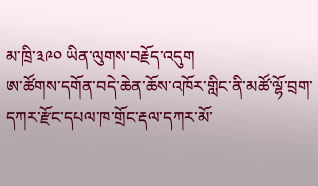མ་ཁྲི་༣༩༠ ཡིན་ལུགས་བརྗོད་འདུག
ཨ་ཚོགས་དགོན་བདེ་ཆེན་ཆོས་འཁོར་གླིང་ནི་མཚོ་ལྷོ་བྲག་དཀར་རྫོང་དཔལ་ཁ་གྲོང་རྡལ་དཀར་མོ་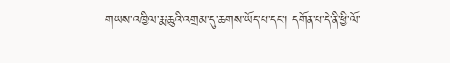གཡས་འཁྱིལ་རྨ་ཆུའི་འགྲམ་དུ་ཆགས་ཡོད་པ་དང་། དགོན་པ་དེ་ནི་ཕྱི་ལོ་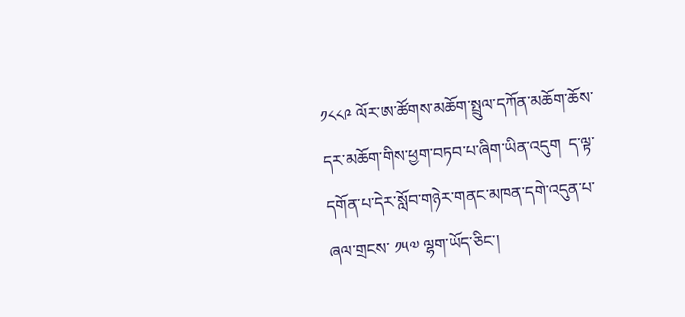༡༨༨༩ ལོར་ཨ་ཚོགས་མཆོག་སྤྲུལ་དཀོན་མཆོག་ཆོས་དར་མཆོག་གིས་ཕྱག་བཏབ་པ་ཞིག་ཡིན་འདུག  ད་ལྟ་དགོན་པ་དེར་སློབ་གཉེར་གནང་མཁན་དགེ་འདུན་པ་ཞལ་གྲངས་ ༡༥༧ ལྷག་ཡོད་ཅིང་།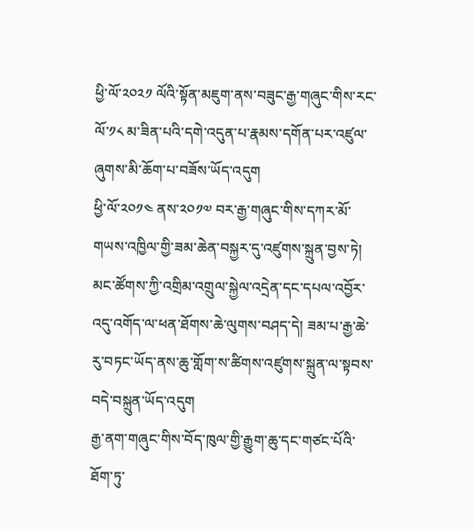ཕྱི་ལོ་༢༠༢༡ ལོའི་སྟོན་མཇུག་ནས་བཟུང་རྒྱ་གཞུང་གིས་རང་ལོ་༡༨ མ་ཟིན་པའི་དགེ་འདུན་པ་རྣམས་དགོན་པར་འཛུལ་ཞུགས་མི་ཆོག་པ་བཟོས་ཡོད་འདུག
ཕྱི་ལོ་༢༠༡༤ ནས་༢༠༡༧ བར་རྒྱ་གཞུང་གིས་དཀར་མོ་གཡས་འཁྱིལ་གྱི་ཟམ་ཆེན་བསྐྱར་དུ་འཛུགས་སྐྲུན་བྱས་ཏེ། མང་ཚོགས་ཀྱི་འགྲིམ་འགྲུལ་སྐྱེལ་འདྲེན་དང་དཔལ་འབྱོར་འདུ་འགོད་ལ་ཕན་ཐོགས་ཆེ་ལུགས་བཤད་དེ། ཟམ་པ་རྒྱ་ཆེ་རུ་བཏང་ཡོད་ནས་ཆུ་གློག་ས་ཚིགས་འཛུགས་སྐྲུན་ལ་སྟབས་བདེ་བསྐྲུན་ཡོད་འདུག
རྒྱ་ནག་གཞུང་གིས་བོད་ཁུལ་གྱི་རྒྱུག་ཆུ་དང་གཙང་པོའི་ཐོག་ཏུ་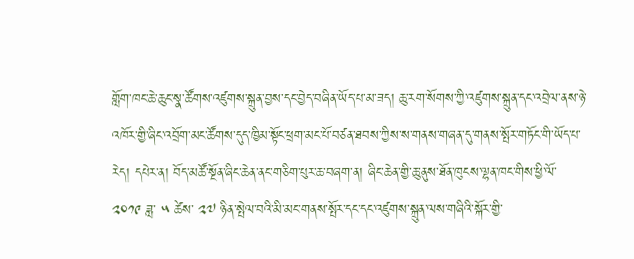གློག་ཁང་ཆེ་ཆུང་སྣ་ཚོགས་འཛུགས་སྐྲུན་བྱས་དང་བྱེད་བཞིན་ཡོད་པ་མ་ཟད། ཆུ་རག་སོགས་ཀྱི་འཛུགས་སྐྲུན་དང་འབྲེལ་ནས་ཉེ་འཁོར་གྱི་ཞིང་འབྲོག་མང་ཚོགས་དུད་ཁྱིམ་སྟོང་ཕྲག་མང་པོ་བཙན་ཐབས་ཀྱིས་ས་གནས་གཞན་དུ་གནས་སྤོར་གཏོང་གི་ཡོད་པ་རེད། དཔེར་ན། བོད་མཚོ་སྔོན་ཞིང་ཆེན་ནང་གཅིག་པུར་ཆ་བཞག་ན། ཞིང་ཆེན་གྱི་ཆུ་ནུས་ཐོན་ཁུངས་ལྷན་ཁང་གིས་ཕྱི་ལོ་ ༢༠༡༩ ཟླ་ ༥ ཚེས་ ༢༧ ཉིན་སྤེལ་བའི་མི་མང་གནས་སྤོར་དང་དང་འཛུགས་སྐྲུན་ལས་གཞིའི་སྐོར་གྱི་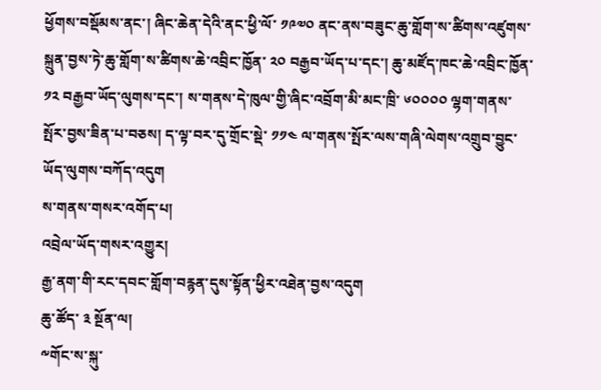ཕྱོགས་བསྡོམས་ནང་། ཞིང་ཆེན་དེའི་ནང་ཕྱི་ལོ་ ༡༩༧༠ ནང་ནས་བཟུང་ཆུ་གློག་ས་ཚིགས་འཛུགས་སྐྲུན་བྱས་ཏེ་ཆུ་གློག་ས་ཚིགས་ཆེ་འབྲིང་ཁྱོན་ ༢༠ བརྒྱབ་ཡོད་པ་དང་། ཆུ་མཛོད་ཁང་ཆེ་འབྲིང་ཁྱོན་ ༡༢ བརྒྱབ་ཡོད་ལུགས་དང་། ས་གནས་དེ་ཁུལ་གྱི་ཞིང་འབྲོག་མི་མང་ཁྲི་ ༦༠༠༠༠ ལྷག་གནས་སྤོར་བྱས་ཟིན་པ་བཅས། ད་ལྟ་བར་དུ་གྲོང་སྡེ་ ༡༡༤ ལ་གནས་སྤོར་ལས་གཞི་ལེགས་འགྲུབ་བྱུང་ཡོད་ལུགས་བཀོད་འདུག
ས་གནས་གསར་འགོད་པ།
འབྲེལ་ཡོད་གསར་འགྱུར།
རྒྱ་ནག་གི་རང་དབང་གློག་བརྙན་དུས་སྟོན་ཕྱིར་འཐེན་བྱས་འདུག
ཆུ་ཚོད་ ༣ སྔོན་ལ།
༸གོང་ས་སྐུ་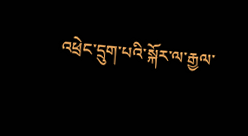འཕྲེང་དྲུག་པའི་སྐོར་ལ་རྒྱལ་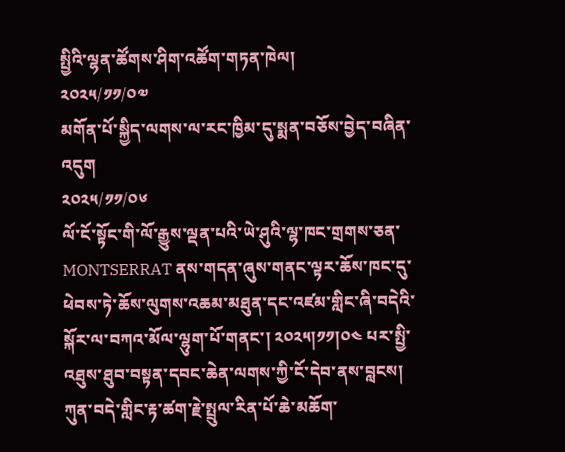སྤྱིའི་ལྷན་ཚོགས་ཤིག་འཚོག་གཏན་ཁེལ།
༢༠༢༥/༡༡/༠༧
མགོན་པོ་སྐྱིད་ལགས་ལ་རང་ཁྱིམ་དུ་སྨན་བཅོས་བྱེད་བཞིན་འདུག
༢༠༢༥/༡༡/༠༦
ལོ་ངོ་སྟོང་གི་ལོ་རྒྱུས་ལྡན་པའི་ཡེ་ཤུའི་ལྷ་ཁང་གྲགས་ཅན་ MONTSERRAT ནས་གདན་ཞུས་གནང་ལྟར་ཆོས་ཁང་དུ་ཕེབས་ཏེ་ཆོས་ལུགས་འཆམ་མཐུན་དང་འཛམ་གླིང་ཞི་བདེའི་སྐོར་ལ་བཀའ་མོལ་ལྷུག་པོ་གནང་། ༢༠༢༥།༡༡།༠༤ པར་སྤྱི་འཐུས་ཐུབ་བསྟན་དབང་ཆེན་ལགས་ཀྱི་ངོ་དེབ་ནས་བླངས།
ཀུན་བདེ་གླིང་རྟ་ཚག་རྗེ་སྤྲུལ་རིན་པོ་ཆེ་མཆོག་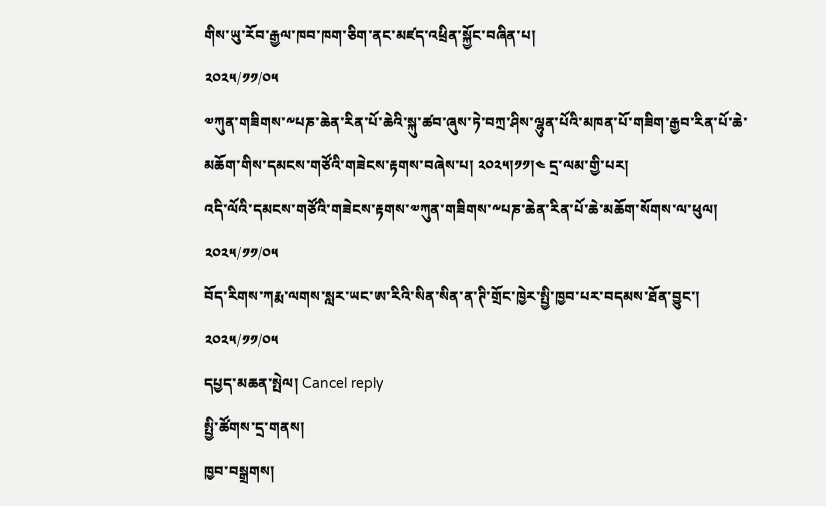གིས་ཡུ་རོབ་རྒྱལ་ཁབ་ཁག་ཅིག་ནང་མཛད་འཕྲིན་སྐྱོང་བཞིན་པ།
༢༠༢༥/༡༡/༠༥
༧ཀུན་གཟིགས་༸པཎ་ཆེན་རིན་པོ་ཆེའི་སྐུ་ཚབ་ཞུས་ཏེ་བཀྲ་ཤིས་ལྷུན་པོའི་མཁན་པོ་གཟིག་རྒྱབ་རིན་པོ་ཆེ་མཆོག་གིས་དམངས་གཙོའི་གཟེངས་རྟགས་བཞེས་པ། ༢༠༢༥།༡༡།༤ དྲ་ལམ་གྱི་པར།
འདི་ལོའི་དམངས་གཙོའི་གཟེངས་རྟགས་༧ཀུན་གཟིགས་༸པཎ་ཆེན་རིན་པོ་ཆེ་མཆོག་སོགས་ལ་ཕུལ།
༢༠༢༥/༡༡/༠༥
བོད་རིགས་ཀརྨ་ལགས་སླར་ཡང་ཨ་རིའི་སིན་སིན་ན་ཊི་གྲོང་ཁྱེར་སྤྱི་ཁྱབ་པར་བདམས་ཐོན་བྱུང་།
༢༠༢༥/༡༡/༠༥
དཔྱད་མཆན་སྤེལ། Cancel reply
སྤྱི་ཚོགས་དྲ་གནས།
ཁྱབ་བསྒྲགས།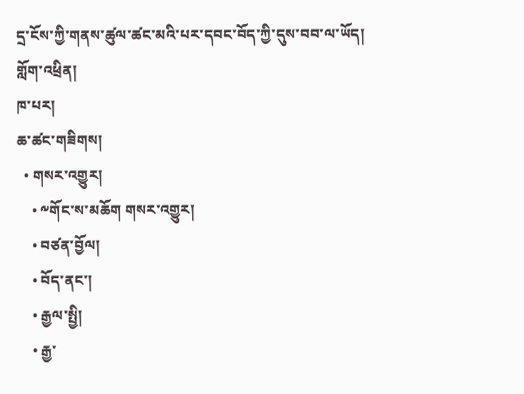དྲ་ངོས་ཀྱི་གནས་ཚུལ་ཚང་མའི་པར་དབང་བོད་ཀྱི་དུས་བབ་ལ་ཡོད།
གློག་འཕྲིན།
ཁ་པར།
ཆ་ཚང་གཟིགས།
  • གསར་འགྱུར།
    • ༸གོང་ས་མཆོག གསར་འགྱུར།
    • བཙན་བྱོལ།
    • བོད་ནང་།
    • རྒྱལ་སྤྱི།
    • རྒྱ་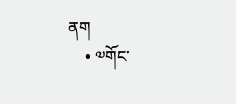ནག
    • ༧གོང་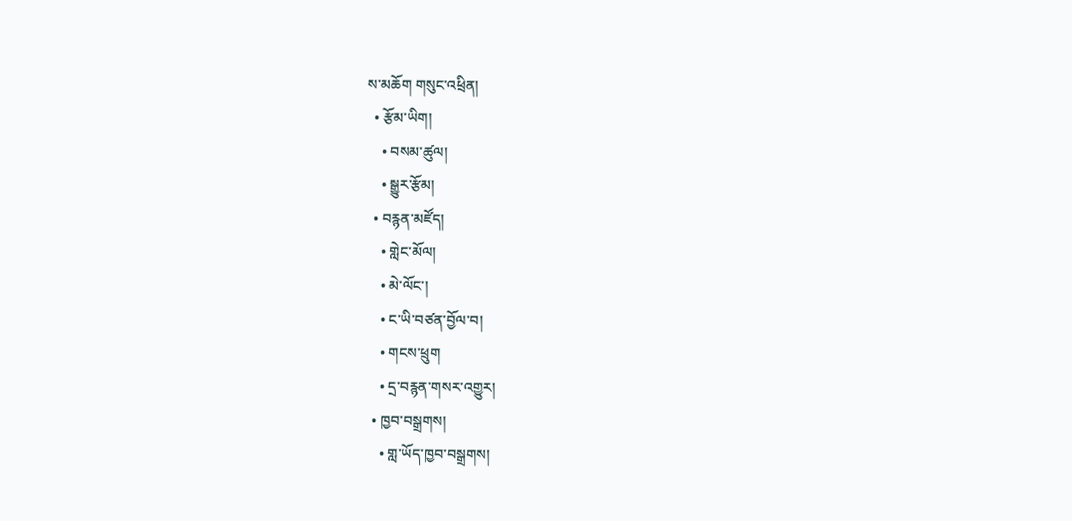ས་མཆོག གསུང་འཕྲིན།
  • རྩོམ་ཡིག།
    • བསམ་ཚུལ།
    • སྒྱུར་རྩོམ།
  • བརྙན་མཛོད།
    • གླེང་མོལ།
    • མེ་ལོང་།
    • ང་ཡི་བཙན་བྱོལ་བ།
    • གངས་ཕྲུག
    • དྲ་བརྙན་གསར་འགྱུར།
  • ཁྱབ་བསྒྲགས།
    • གླ་ཡོད་ཁྱབ་བསྒྲགས།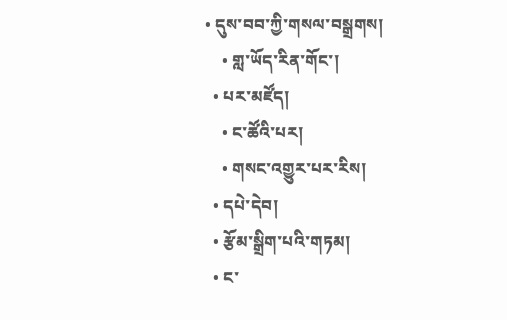• དུས་བབ་ཀྱི་གསལ་བསྒྲགས།
    • གླ་ཡོད་རིན་གོང་།
  • པར་མཛོད།
    • ང་ཚོའི་པར།
    • གསང་འགྱུར་པར་རིས།
  • དཔེ་དེབ།
  • རྩོམ་སྒྲིག་པའི་གཏམ།
  • ང་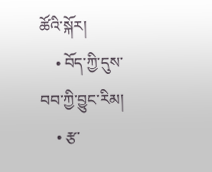ཚོའི་སྐོར།
    • བོད་ཀྱི་དུས་བབ་ཀྱི་བྱུང་རིམ།
    • རྩ་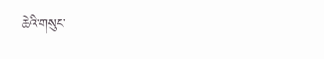ཆེའི་གསུང་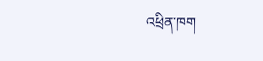འཕྲིན་ཁག